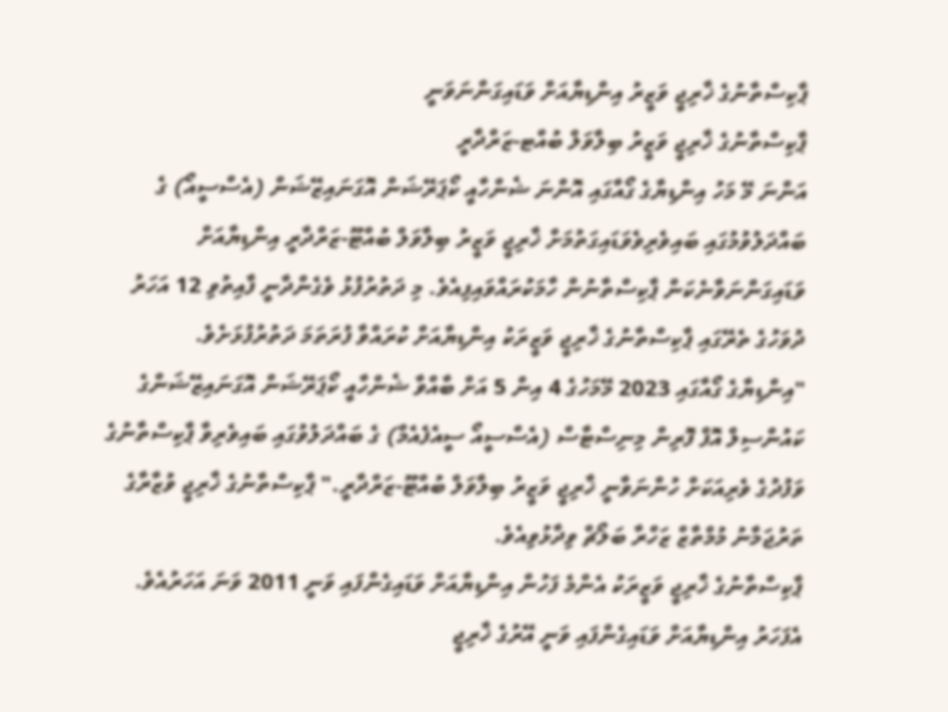ޕާކިސްތާނުގެ ޚާރިޖީ ވަޒީރު އިންޑިޔާއަށް ވަޑައިގަންނަވަނީ
ޕާކިސްތާނުގެ ޚާރިޖީ ވަޒީރު ބިލާވަލް ބުއްޓ-ޒަރްދާރީ
އަންނަ މޭ މަހު އިންޑިޔާގެ ގޯއާގައި އޮންނަ ޝެންހާއީ ކޯޕަރޭޝަން އޮގަނައިޒޭޝަން (އެސްސީއޯ) ގެ ބައްދަލުވުމުގައި ބައިވެރިވެވަޑައިގަތުމަށް ޚާރިޖީ ވަޒީރު ބިލާވަލް ބުއްޓޫ-ޒަރްދާރީ އިންޑިޔާއަށް ވަޑައިގަންނަވާނެކަން ޕާކިސްތާނުން ހާމަކުރައްވައިފިއެވެ. މި ދަތުރުފުޅު ވެގެންދާނީ ފާއިތުވި 12 އަހަރު ދުވަހުގެ ތެރޭގައި ޕާކިސްތާނުގެ ޚާރިޖީ ވަޒީރަކު އިންޑިޔާއަށް ކުރައްވާ ފުރަތަމަ ދަތުރުފުޅަށެވެ.
"އިންޑިޔާގެ ގޯއާގައި 2023 މޭމަހުގެ 4 އިން 5 އަށް ބާއްވާ ޝެންހާއީ ކޯޕަރޭޝަން އޮގަނައިޒޭޝަންގެ ކައުންސިލް އޮފް ފޮރިން މިނިސްޓާސް (އެސްސީއޯ ސީއެފެއެމް) ގެ ބައްދަލުވުގައި ބައިވެރިވާ ޕާކިސްތާނުގެ ވަފުދުގެ ވެރިއަކަށް ހުންނަވާނީ ޚާރިޖީ ވަޒީރު ބިލާވަލް ބުއްޓޫ-ޒަރްދާރީ." ޕާކިސްތާނުގެ ޚާރިޖީ ވުޒާރާގެ ތަރުޖަމާނު މުމްތާޒް ޒަހްރާ ބަލޯޗް ވިދާޅުވިއެވެ.
ޕާކިސްތާނުގެ ޚާރިޖީ ވަޒީރަކު އެންމެ ފަހުން އިންޑިޔާއަށް ވަޑައިގެންފައި ވަނީ 2011 ވަނަ އަހަރުއެވެ. އެފަހަރު އިންޑިޔާއަށް ވަޑައިގެންފައި ވަނީ އޭރުގެ ޚާރިޖީ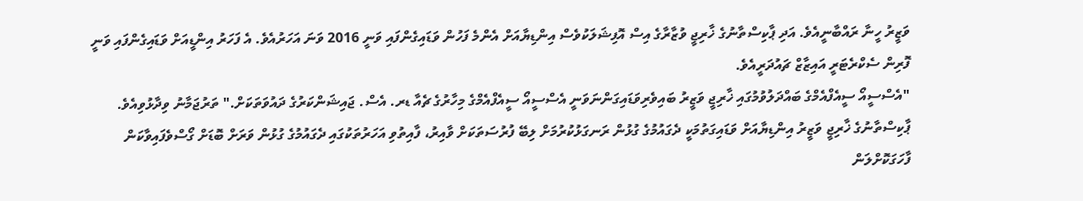ވަޒީރު ހީނާ ރައްބާނީއެވެ. އަދި ޕާކިސްތާނުގެ ޚާރިޖީ ވުޒާރާގެ އިސް އޮފިޝަލަކުވެސް އިންޑިޔާއަށް އެންމެ ފަހުން ވަޑައިގެންފައި ވަނީ 2016 ވަނަ އަހަރުއެވެ. އެ ފަހަރު އިންޑީއަށް ވަޑައިގެންފައި ވަނީ ފޮރިން ސެކްރެޓަރީ އައިޒާޒް ޗައުދަރީއެވެ.
"އެސްސީއޯ ސީއެފްއެމްގެ ބައްދަލުވުމުގައި ޚާރިޖީ ވަޒީރު ބައިވެރިވަޑައިގަންނަވަނީ އެސްސީއޯ ސީއެފްއެމްގެ މިހާރުގެ ޗެއާ ޑރ. އެސް. ޖައިޝަންކަރުގެ ދައުވަތަކަށް." ތަރުޖަމާނު ވިދާޅުވިއެވެ.
ޕާކިސްތާނުގެ ޚާރިޖީ ވަޒީރު އިންޑިޔާއަށް ވަޑައިގަތުމަކީ ދެގައުމުގެ ގުޅުން ރަނގަޅުކުރުމަށް ލިބޭ ފުރުސަތަކަށް ވާއިރު، ފާއިތުވި އަހަރުތަކުގައި ދެގައުމުގެ ގުޅުން ވަރަށް ބޮޑަށް ގޯސްވެފައިވާކަން ފާހަގަކޮށްލަން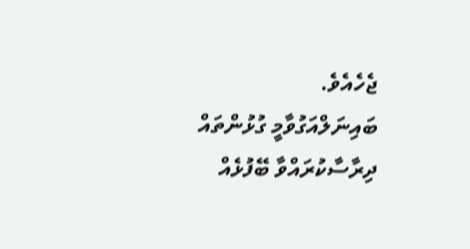ޖެހެއެވެ.
ބައިނަލްއަގުވާމީ ގުޅުންތައް ދިރާސާކުރައްވާ ބޭފުޅެއް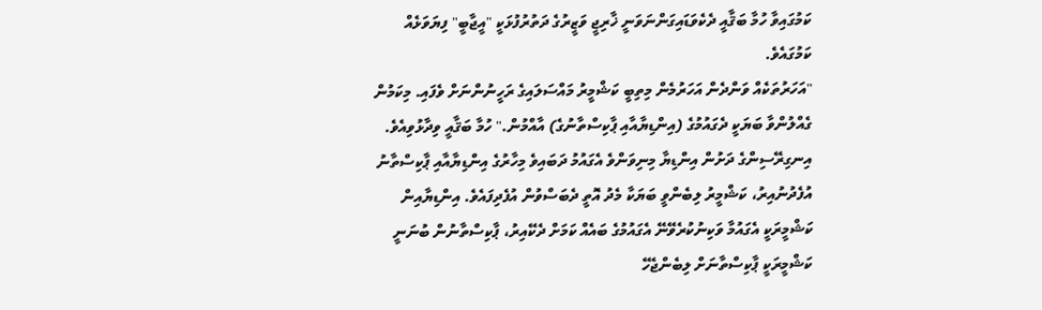ކަމުގައިވާ ހުމާ ބަޤާއީ ދެކެވަޑައިގަންނަވަނީ ޚާރިޖީ ވަޒީރުގެ ދަތުރުފުޅަކީ "އީޖާބީ" ފިޔަވަޅެއް ކަމުގައެވެ.
"އަހަރުތަކެއް ވަންދެން އަހަރުމެން މިތިބީ ކަޝްމީރު މައްސަލައިގެ ރަހީނުންނަށް ވެފައި. މިކަމުން ގެއްލުންވާ ބަޔަކީ ދެގައުމުގެ (އިންޑިޔާއާއި ޕާކިސްތާނުގެ) އާއްމުން." ހުމާ ބަޤާއީ ވިދާޅުވިއެވެ.
އިނގިރޭސިންގެ ދަށުން އިންޑިޔާ މިނިވަންވެ އެގައުމު ދަބައިވެ މިހާރުގެ އިންޑިޔާއާއި ޕާކިސްތާނު އުފެދުނުއިރު، ކަޝްމީރު ލިބެންވީ ބަޔަކާ މެދު އޮތީ ދެބަސްވުން އުފެދިފައެވެ. އިންޑިޔާއިން ކަޝްމީރަކީ އެގައުމާ ވަކިނުކުރެވޭނޭ އެގައުމުގެ ބައެއް ކަމަށް ދެކޭއިރު، ޕާކިސްތާނުން ބުނަނީ ކަޝްމީރަކީ ޕާކިސްތާނަށް ލިބެންޖެހޭ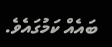ބައެއް ކަމުގައެވެ.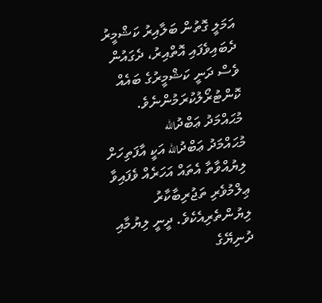އަމަލީ ގޮތުން ބަލާއިރު ކަޝްމީރު ދެބައިވެފައި އޮތްއިރު، ދެގައުން ވެސް ދަނީ ކަޝްމީރުގެ ބައެއް ކޮންޓުރޯލުކުރަމުންނެވެ.
މުޙައްމަދު ޢަބްދުالله
މުޙައްމަދު ޢަބްދުالله އަކީ އާފަތިހަށް ލިޔުއްވާތާ އެތައް އަހަރެއް ވެފައިވާ ޢިލްމުވެރި ތަޖުރިބާކާރު ލިޔުންތެރިއެކެވެ. ދީނީ ލިޔުމާއި ދުނިޔޭގެ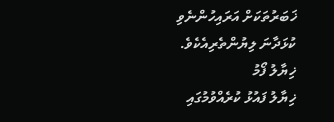ޚަބަރުތަކަށް އަރައިހުންނެވި ކުޅަދާނަ ލިޔުންތެރިއެކެވެ.
ޚިޔާލު ފޯމު
ޚިޔާލު ފައުޅު ކުރެއްވުމުގައި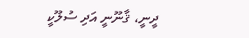ދީނީ، ޤާނޫނީ އަދި ސުލޫކީ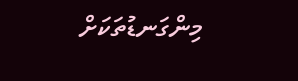މިންގަނޑުތަކަށް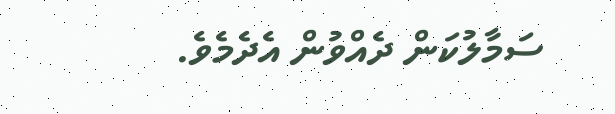ސަމާލުކަން ދެއްވުން އެދެމެވެ.